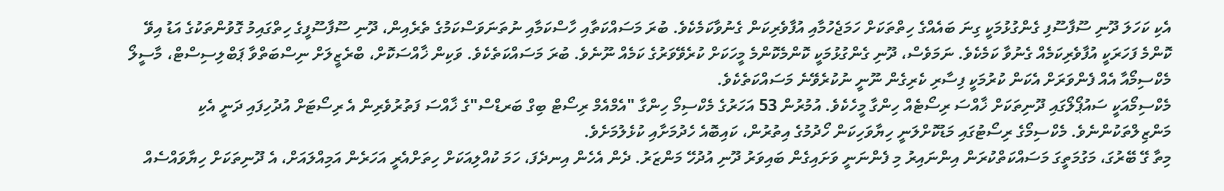އެކި ކަހަލަ ދޫނި ސޫފާސޫފި ގެންގުޅުމަކީ ގިނަ ބައެއްގެ ހިތްތަކަށް ހަމަޖެހުމާއި އުފާވެރިކަން ގެނުވާކަމެކެވެ. ބުރަ މަސައްކަތާއި ހާސްކަމާއި ނުތަނަވަސްކަމުގެ ތެރެއިން، ދޫނި ސޫފާސޫފީގެ ހިތްގައިމު ގޮވުންތަކުގެ އަޑު އިވޭ ކޮންމެ ފަހަރަކީ އުފާވެރިކަމެއް ގެނުވާ ކަމެކެވެ. ނަމަވެސް، ދޫނި ގެންގުޅުމަކީ ކޮންމެކޮންމެ މީހަކަށް ކުރެވޭވަރުގެ ކަމެއް ނޫނެވެ. ބުރަ މަސައްކަތެކެވެ. ވަކިން ޚާއްސަކޮށް، ބްރެޒީލަށް ނިސްބަތްވާ ޕަބްލިސިސްޓް، މާސީލޯ މެކްސިމޯއާ އެއް ފެންވަރަށް އެކަން ކުރުމަކީ ފިސާރި ކެރިގެން ނޫނީ ނުކުރެވޭނެ މަސައްކަތެކެވެ.
މެކްސިމޯއަކީ ސައުޕޯލޯގައި ދޫނިތަކަށް ޚާއްސަ ރިސޯޓެއް ހިންގާ މީހެކެވެ. އުމުރުން 53 އަހަރުގެ މެކްސިމޯ ހިންގާ "އެމްއެމް ރިސޯޓް ބިގް ބަރޑްސް"ގެ ޚާއްސަ ފަތުރުވެރިން އެ ރިސޯޓަށް އުދުހިފައި ދަނީ އެކި މަންޒިލްތަކުންނެވެ. މެކްސިމޯގެ ރިސޯޓުގައި މަޑުކޮށްލަނީ ހިޔާވަހިކަން ހޯދުމުގެ އިތުރުން، ކައިބޮއެ ހެދުމަށާއި ކުޅެލުމަށެވެ.
މިތާ ގޭ ބޭރުގަ، މަގުމަތީގަ މަސައްކަތްކުރަން އިންނައިރު މި ފެންނަނީ ވަށައިގެން ބައިވަރު ދޫނި އުދުހޭ މަންޒަރު. ދެން އެހެން އިނދެފަ، ހަމަ ކުއްލިއަކަށް ހިތަށްއެރީ އަހަރެން އަމިއްލައަށް، އެ ދޫނިތަކަށް ހިޔާވައްސެއް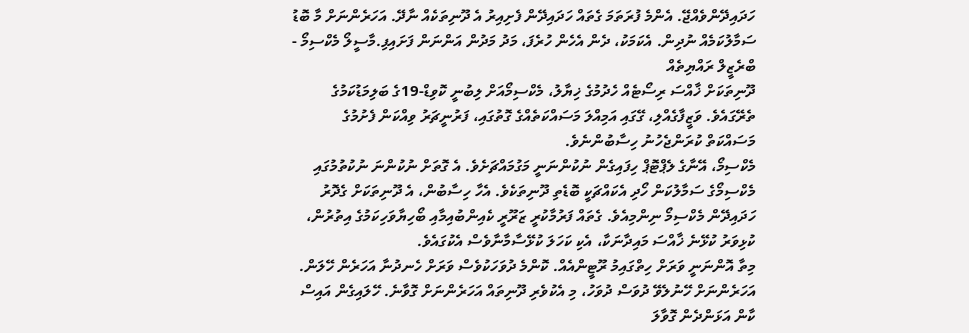ހަދައިދޭންވެއްޖޭ. އެންމެ ފުރަތަމަ ގެތައް ހަދައިދޭން ފެށިއިރު އެ ދޫނިތަކެއް ނާދޭ. އަހަރެންނަށް މާ ބޮޑު ސަމާލުކަމެއް ނުދިން. އެކަމަކު، ދެން އެހެން ހުރެފަ، މަދު މަދުން އަންނަން ފަށައިފި.މާސީލޯ މެކްސިމޯ - ބްރެޒީލް ރައްޔިތެއް
ދޫނިތަކަށް ޚާއްސަ ރިސޯޓެއް ހެދުމުގެ ޚިޔާލު، މެކްސިމޯއަށް ލިބުނީ ކޮވިޑް-19ގެ ބަލިމަޑުކަމުގެ ތެރޭގައެވެ. ވަޒީފާގެއްލި، ގޭގައި އަމިއްލަ މަސައްކަތެއްގެ ގޮތުގައި، ފަރުނީޗަރު ވިއްކަން ފެށުމުގެ މަސައްކަތް ކުރަންޖެހުނު ހިސާބުންނެވެ.
މެކްސިމޯ، އޭނާގެ ލެޕްޓޮޕް ހިފައިގެން ނުކުންނަނީ މަގުމައްޗަށެވެ. އެ ގޮތަށް ނުކުންނަ ނުކުތުމުގައި މެކްސިމޯގެ ސަމާލުކަން ހޯދި އެކައްޗަކީ ބޮޑެތި ދޫނިތަކެވެ. އެހާ ހިސާބުން، އެ ދޫނިތަކަށް ގެދޮރު ހަދައިދޭން މެކްސިމޯ ނިންމިއެވެ. ގެތައް ފަރުމާކުރީ ޒަރޫރީ ކެއިންބުއިމާއި ބޯހިޔާވަހިކަމުގެ އިތުރުން، ކުޅިވަރު ކުޅޭނެ ޚާއްސަ މައިދާނަކާ، އެކި ކަހަލަ ކުޅޭސާމާނާވެސް އެކުގައެވެ.
މިތާ އޮންނަނީ ވަރަށް ހިތްގައިމު ރޫޓީންއެއް. ކޮންމެ ދުވަހަކުވެސް ވަރަށް ހެނދުނާ އަހަރެން ހޭލަން. އަހަރެންނަށް ހޭނުލެވޭ ދުވަސް ދުވަހު، މި އެކުވެރި ދޫނިތައް އަހަރެންނަށް ގޮވާނެ. ހޭލައިގެން އައިސް ކާން އަޅަންދެން ގޮވާލަ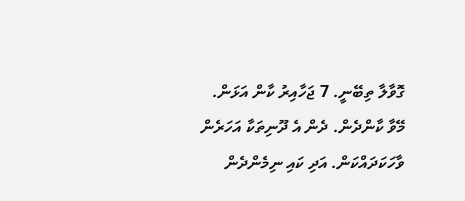ގޮވާލާ ތިބޭނީ. 7 ޖަހާއިރު ކާން އަޅަން. މޭވާ ކާންދެން. ދެން އެ ދޫނިތަކާ އަހަރެން ވާހަކަދައްކަން. އަދި ކައި ނިމެންދެން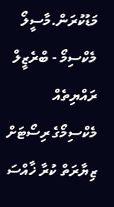މަޑުކުރަން.މާސީލޯ މެކްސިމޯ - ބްރެޒީލް ރައްޔިތެއް
މެކްސިމޯގެ ރިސޯޓަށް ޒިޔާރަތް ކުރާ ޚާއްސަ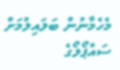މެހެމާނުން ބަލައިލުމަށް ސައުޕޯލޯގެ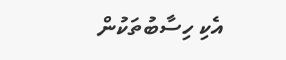އެކި ހިސާބުތަކުން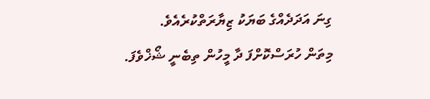ގިނަ އަދަދެއްގެ ބަޔަކު ޒިޔާރަތްކުރެއެވެ.
މިތަން ހުރަސްކޮށްފަ ދާ މީހުން ތިބެނީ ޝޯޚްވެފަ.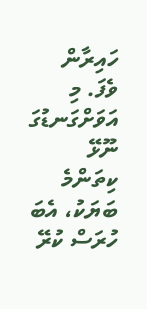ހައިރާން ވެފަ. މި އަވަށްގަނޑުގަ ނޫޅޭ ކިތަންމެ ބަޔަކު، އެބަ ހުރަސް ކުރޭ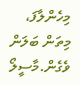މިހެންލާފަ، މިތަން ބަލަން ވެގެން.މާސީލޯ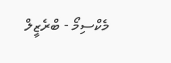މެކްސިމޯ - ބްރެޒީލް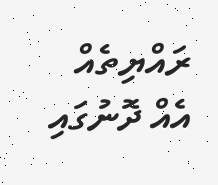ރައްޔިތެއް
އެއް ދޮނުގައި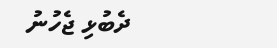ދެބުޅި ޖެހުނު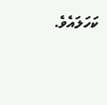ކަހަލައެވެ.